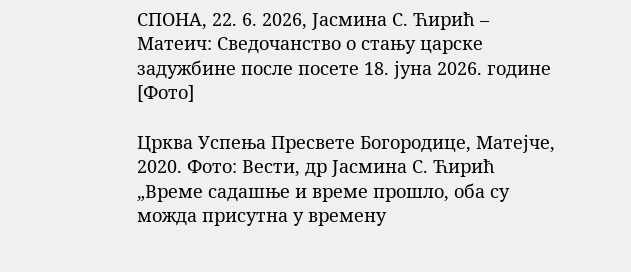СПОНА, 22. 6. 2026, Јасмина С. Ћирић – Матеич: Сведочанство о стању царске задужбине после посете 18. јуна 2026. године [Фото]

Црква Успења Пресвете Богородице, Матејче, 2020. Фото: Вести, др Јасмина С. Ћирић   „Време садашње и време прошло, оба су можда присутна у времену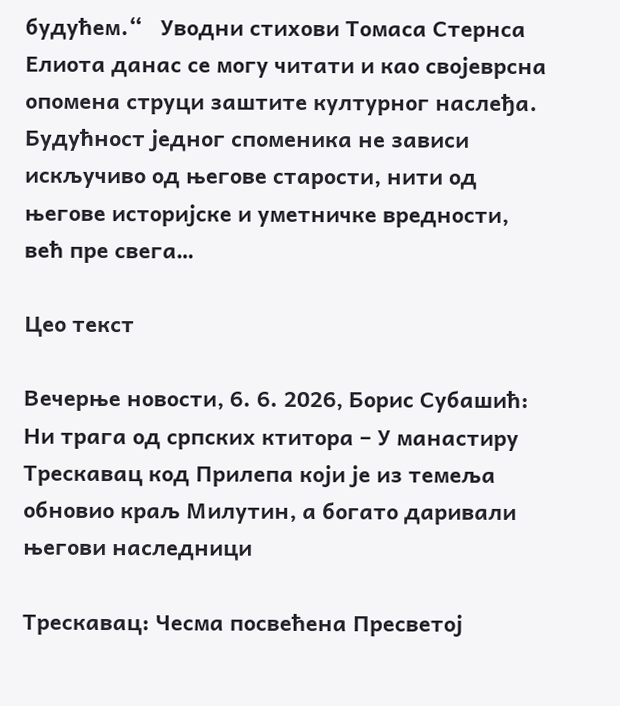будућем.“   Уводни стихови Томаса Стернса Елиота данас се могу читати и као својеврсна опомена струци заштите културног наслеђа. Будућност једног споменика не зависи искључиво од његове старости, нити од његове историјске и уметничке вредности, већ пре свега…

Цео текст

Вечерње новости, 6. 6. 2026, Борис Субашић: Ни трага од српских ктитора – У манастиру Трескавац код Прилепа који је из темеља обновио краљ Милутин, а богато даривали његови наследници

Трескавац: Чесма посвећена Пресветој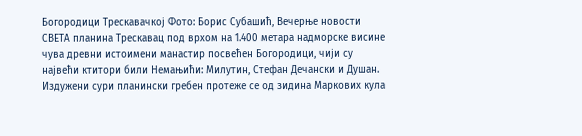Богородици Трескавачкој Фото: Борис Субашић, Вечерње новости СВЕТА планина Трескавац под врхом на 1.400 метара надморске висине чува древни истоимени манастир посвећен Богородици, чији су највећи ктитори били Немањићи: Милутин, Стефан Дечански и Душан. Издужени сури планински гребен протеже се од зидина Маркових кула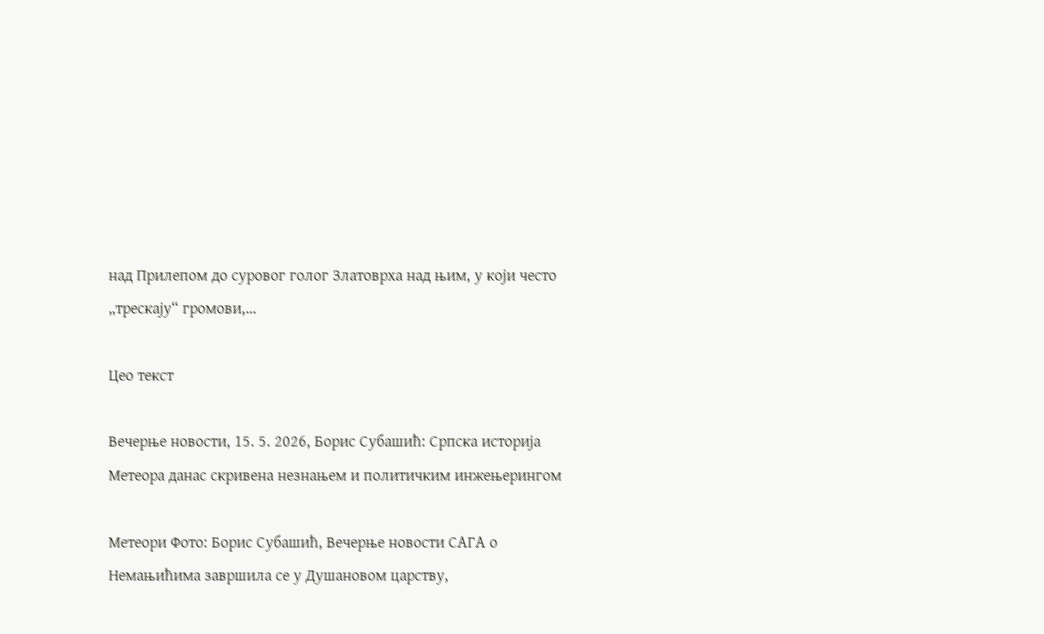над Прилепом до суровог голог Златоврха над њим, у који често „трескају“ громови,…

Цео текст

Вечерње новости, 15. 5. 2026, Борис Субашић: Српска историја Метеора данас скривена незнањем и политичким инжењерингом

Метеори Фото: Борис Субашић, Вечерње новости САГА о Немањићима завршила се у Душановом царству,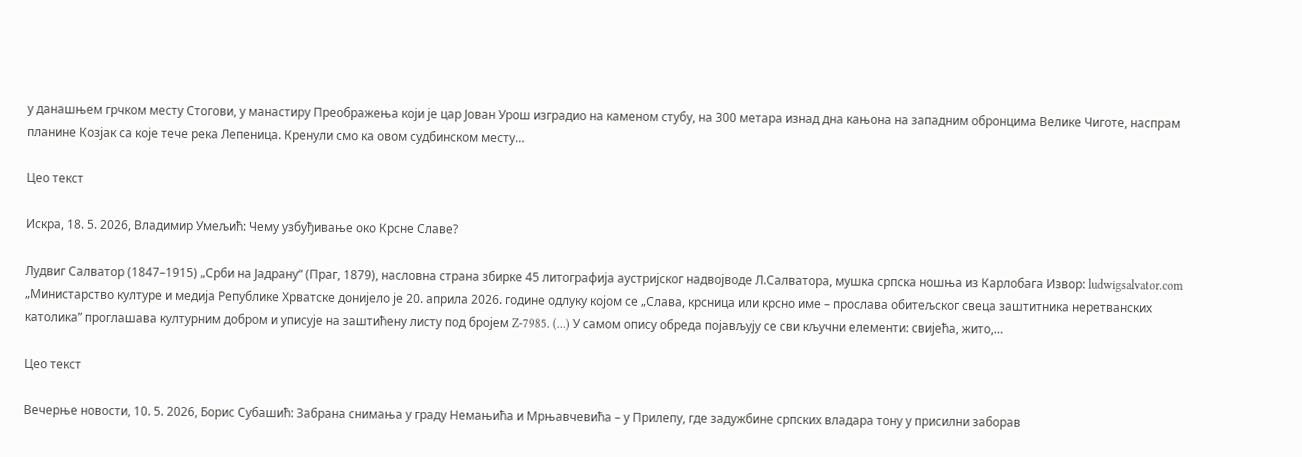у данашњем грчком месту Стогови, у манастиру Преображења који је цар Јован Урош изградио на каменом стубу, на 300 метара изнад дна кањона на западним обронцима Велике Чиготе, наспрам планине Козјак са које тече река Лепеница. Кренули смо ка овом судбинском месту…

Цео текст

Искра, 18. 5. 2026, Владимир Умељић: Чему узбуђивање око Крсне Славе?

Лудвиг Салватор (1847–1915) „Срби на Јадрану“ (Праг, 1879), насловна страна збирке 45 литографија аустријског надвојводе Л.Салватора, мушка српска ношња из Карлобага Извор: ludwigsalvator.com „Министарство културе и медија Републике Хрватске донијело је 20. априла 2026. године одлуку којом се „Слава, крсница или крсно име – прослава обитељског свеца заштитника неретванских католика” проглашава културним добром и уписује на заштићену листу под бројем Z-7985. (…) У самом опису обреда појављују се сви кључни елементи: свијећа, жито,…

Цео текст

Вечерње новости, 10. 5. 2026, Борис Субашић: Забрана снимања у граду Немањића и Мрњавчевића – у Прилепу, где задужбине српских владара тону у присилни заборав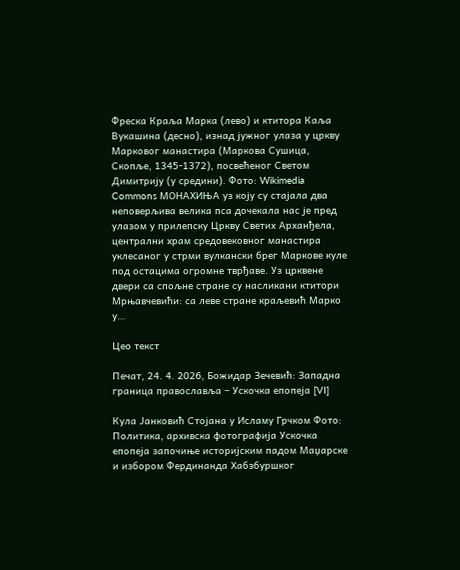Фреска Краља Марка (лево) и ктитора Каља Вукашина (десно), изнад јужног улаза у цркву Марковог манастира (Маркова Сушица, Скопље, 1345-1372), посвећеног Светом Димитрију (у средини). Фото: Wikimedia Commons МОНАХИЊА уз коју су стајала два неповерљива велика пса дочекала нас је пред улазом у прилепску Цркву Светих Арханђела, централни храм средовековног манастира уклесаног у стрми вулкански брег Маркове куле под остацима огромне тврђаве. Уз црквене двери са спољне стране су насликани ктитори Мрњавчевићи: са леве стране краљевић Марко у…

Цео текст

Печат, 24. 4. 2026, Божидар Зечевић: Западна граница православља – Ускочка епопеја [VI]

Кула Јанковић Стојана у Исламу Грчком Фото: Политика, архивска фотографија Ускочка епопеја започиње историјским падом Маџарске и избором Фердинанда Хабзбуршког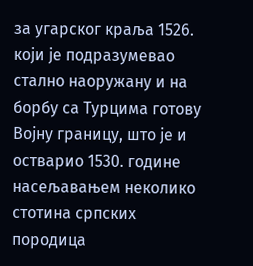за угарског краља 1526. који је подразумевао стално наоружану и на борбу са Турцима готову Војну границу, што је и остварио 1530. године насељавањем неколико стотина српских породица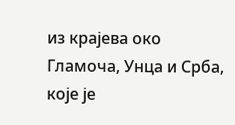из крајева око Гламоча, Унца и Срба, које је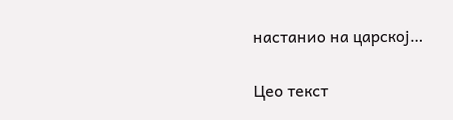настанио на царској…

Цео текст